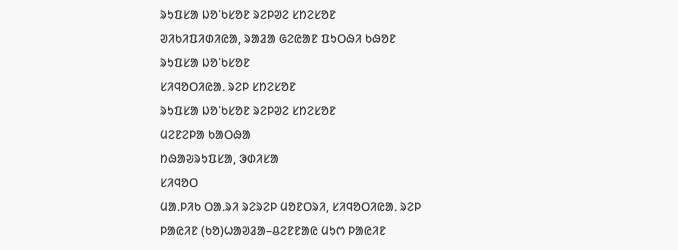ᱨᱩᱯᱥᱟ ᱡᱚᱸᱠᱥᱚᱱ ᱨᱮᱞᱣᱮ ᱥᱴᱮᱥᱚᱱ
ᱣᱤᱠᱤᱯᱤᱰᱤᱭᱟ, ᱨᱟᱲᱟ ᱜᱮᱭᱟᱱ ᱯᱩᱛᱷᱤ ᱠᱷᱚᱱ
ᱨᱩᱯᱥᱟ ᱡᱚᱸᱠᱥᱚᱱ
ᱥᱤᱧᱚᱛᱤᱭᱟᱹ ᱨᱮᱞ ᱥᱴᱮᱥᱚᱱ
ᱨᱩᱯᱥᱟ ᱡᱚᱸᱠᱥᱚᱱ ᱨᱮᱞᱣᱮ ᱥᱴᱮᱥᱚᱱ
ᱢᱮᱱᱮᱞᱟ ᱠᱟᱛᱷᱟ
ᱴᱷᱟᱶᱨᱩᱯᱥᱟ, ᱳᱰᱤᱥᱟ
ᱥᱤᱧᱚᱛ
ᱢᱟᱹᱞᱤᱠ ᱛᱟᱹᱨᱤ ᱨᱮᱨᱮᱞ ᱢᱚᱱᱛᱨᱤ, ᱥᱤᱧᱚᱛᱤᱭᱟᱹ ᱨᱮᱞ
ᱞᱟᱭᱤᱱ (ᱠᱚ)ᱦᱟᱣᱲᱟ–ᱪᱮᱱᱱᱟᱭ ᱢᱩᱬ ᱞᱟᱭᱤᱱ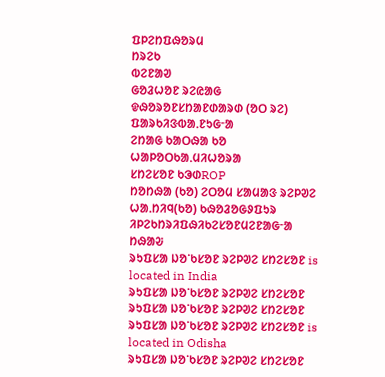ᱯᱞᱮᱴᱯᱷᱚᱨᱢ
ᱴᱨᱮᱠ
ᱵᱮᱱᱟᱣ
ᱜᱚᱲᱦᱚᱱ ᱨᱮᱭᱟᱜ ᱫᱷᱚᱨᱚᱱᱥᱴᱟᱱᱰᱟᱨᱰ (ᱚᱛ ᱨᱮ)
ᱯᱟᱨᱠᱤᱝᱵᱟᱹᱱᱩᱜᱼᱟ
ᱮᱴᱟᱜ ᱠᱟᱛᱷᱟ ᱠᱚ
ᱦᱟᱞᱚᱛᱠᱟᱹᱢᱤᱦᱚᱨᱟ
ᱥᱴᱮᱥᱚᱱ ᱠᱳᱰROP
ᱴᱚᱴᱷᱟ (ᱠᱚ) ᱮᱛᱚᱢ ᱥᱟᱢᱟᱝ ᱨᱮᱞᱣᱮ
ᱦᱟᱹᱴᱤᱧ(ᱠᱚ) ᱠᱷᱚᱲᱚᱜᱽᱯᱩᱨ
ᱤᱞᱮᱠᱴᱨᱤᱯᱷᱤᱠᱮᱥᱚᱱᱢᱮᱱᱟᱜᱼᱟ
ᱴᱷᱟᱶ
ᱨᱩᱯᱥᱟ ᱡᱚᱸᱠᱥᱚᱱ ᱨᱮᱞᱣᱮ ᱥᱴᱮᱥᱚᱱ is located in India
ᱨᱩᱯᱥᱟ ᱡᱚᱸᱠᱥᱚᱱ ᱨᱮᱞᱣᱮ ᱥᱴᱮᱥᱚᱱ
ᱨᱩᱯᱥᱟ ᱡᱚᱸᱠᱥᱚᱱ ᱨᱮᱞᱣᱮ ᱥᱴᱮᱥᱚᱱ
ᱨᱩᱯᱥᱟ ᱡᱚᱸᱠᱥᱚᱱ ᱨᱮᱞᱣᱮ ᱥᱴᱮᱥᱚᱱ is located in Odisha
ᱨᱩᱯᱥᱟ ᱡᱚᱸᱠᱥᱚᱱ ᱨᱮᱞᱣᱮ ᱥᱴᱮᱥᱚᱱ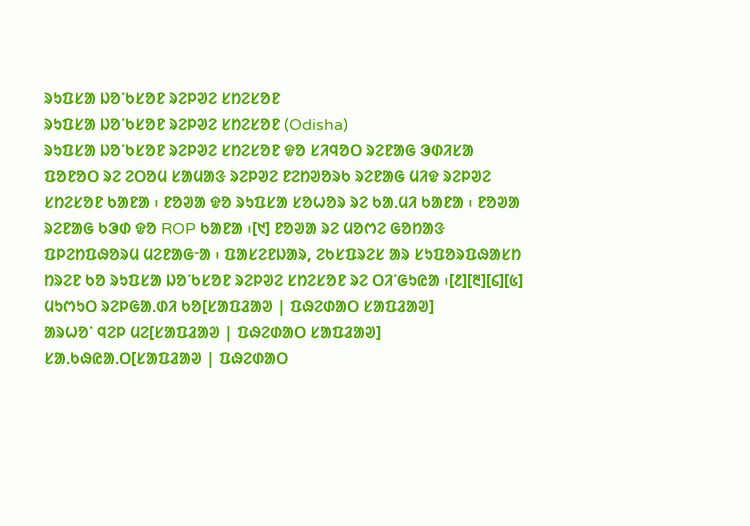ᱨᱩᱯᱥᱟ ᱡᱚᱸᱠᱥᱚᱱ ᱨᱮᱞᱣᱮ ᱥᱴᱮᱥᱚᱱ
ᱨᱩᱯᱥᱟ ᱡᱚᱸᱠᱥᱚᱱ ᱨᱮᱞᱣᱮ ᱥᱴᱮᱥᱚᱱ (Odisha)
ᱨᱩᱯᱥᱟ ᱡᱚᱸᱠᱥᱚᱱ ᱨᱮᱞᱣᱮ ᱥᱴᱮᱥᱚᱱ ᱫᱚ ᱥᱤᱧᱚᱛ ᱨᱮᱱᱟᱜ ᱳᱰᱤᱥᱟ ᱯᱚᱱᱚᱛ ᱨᱮ ᱮᱛᱚᱢ ᱥᱟᱢᱟᱝ ᱨᱮᱞᱣᱮ ᱱᱮᱴᱣᱚᱨᱠ ᱨᱮᱱᱟᱜ ᱢᱤᱫ ᱨᱮᱞᱣᱮ ᱥᱴᱮᱥᱚᱱ ᱠᱟᱱᱟ ᱾ ᱱᱚᱣᱟ ᱫᱚ ᱨᱩᱯᱥᱟ ᱥᱚᱦᱚᱨ ᱨᱮ ᱠᱟᱹᱢᱤ ᱠᱟᱱᱟ ᱾ ᱱᱚᱣᱟ ᱨᱮᱱᱟᱜ ᱠᱳᱰ ᱫᱚ ROP ᱠᱟᱱᱟ ᱾[᱑] ᱱᱚᱣᱟ ᱨᱮ ᱢᱚᱬᱮ ᱜᱚᱴᱟᱝ ᱯᱞᱮᱴᱯᱷᱚᱨᱢ ᱢᱮᱱᱟᱜᱼᱟ ᱾ ᱯᱟᱥᱮᱱᱡᱟᱨ, ᱮᱠᱥᱯᱨᱮᱥ ᱟᱨ ᱥᱩᱯᱚᱨᱯᱷᱟᱥᱴ ᱴᱨᱮᱱ ᱠᱚ ᱨᱩᱯᱥᱟ ᱡᱚᱸᱠᱥᱚᱱ ᱨᱮᱞᱣᱮ ᱥᱴᱮᱥᱚᱱ ᱨᱮ ᱛᱤᱸᱜᱩᱭᱟ ᱾[᱒][᱓][᱔][᱕]
ᱢᱩᱬᱩᱛ ᱨᱮᱞᱜᱟᱹᱰᱤ ᱠᱚ[ᱥᱟᱯᱲᱟᱣ | ᱯᱷᱮᱰᱟᱛ ᱥᱟᱯᱲᱟᱣ]
ᱟᱨᱦᱚᱸ ᱧᱮᱞ ᱢᱮ[ᱥᱟᱯᱲᱟᱣ | ᱯᱷᱮᱰᱟᱛ ᱥᱟᱯᱲᱟᱣ]
ᱥᱟᱹᱠᱷᱭᱟᱹᱛ[ᱥᱟᱯᱲᱟᱣ | ᱯᱷᱮᱰᱟᱛ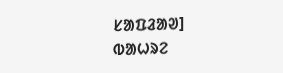ᱥᱟᱯᱲᱟᱣ]
ᱵᱟᱦᱨᱮ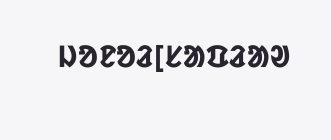ᱡᱚᱱᱚᱲ[ᱥᱟᱯᱲᱟᱣ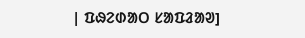| ᱯᱷᱮᱰᱟᱛ ᱥᱟᱯᱲᱟᱣ]